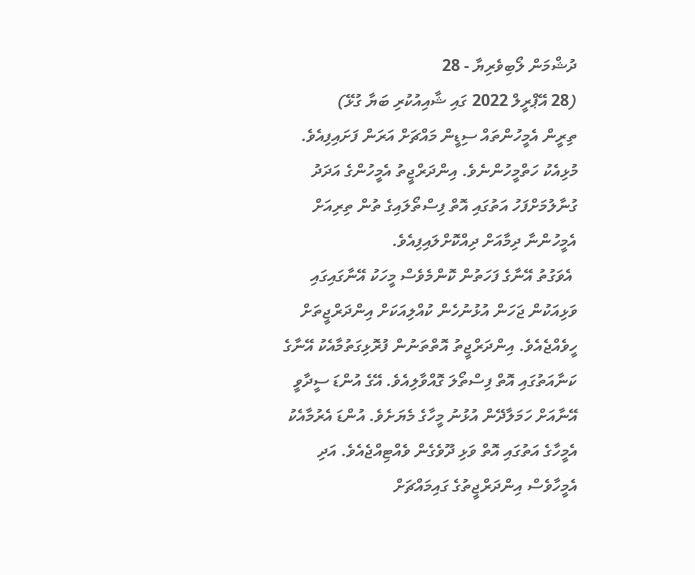ދުޝްމަން ލޯބިވެރިޔާ - 28
(28 އޭޕްރީލް 2022 ގައި ޝާއިއުކުރި ބަޔާ ގުޅޭ)
ތިރީން އެމީހުންތައް ސިޑީން މައްޗަށް އަރަން ފަށައިފިއެވެ.  މުޅިއެކު ހަތްމީހުންނެވެ. އިންދަރްޖީތު އެމީހުންގެ އަދަދު ގުނާލުމަށްފަހު އަތުގައި އޮތް ފިސްތޯލައިގެ ތުން ތިރިއަށް އެމީހުންނާ ދިމާއަށް ދިއްކޮށްލައިފިއެވެ.
 އެވަގުތު އޭނާގެ ފަހަތުން ކޮންމެވެސް މީހަކު އޭނާގައިގައި ވަޅިއަކުން ޖަހަން އުޅުނުހެން ކުއްލިއަކަށް އިންދަރްޖީތަށް ހީވެއްޖެއެވެ. އިންދަރްޖީތު އޮތްތަނުން ފުރޮޅިގަތުމާއެކު އޭނާގެ ކަނާއަތުގައި އޮތް ފިސްތޯލަ ގޮއްވާލިއެވެ. އޭގެ އުންޑަ ސީދާވީ އޭނާއަށް ހަމަލާދޭން އުޅުނު މީހާގެ މެޔަށެވެ. އުންޑަ އެރުމާއެކު އެމީހާގެ އަތުގައި އޮތް ވަޅި ދޫވެގެން ވެއްޓިއްޖެއެވެ. އަދި އެމީހާވެސް އިންދަރްޖީތުގެ ގައިމައްޗަށް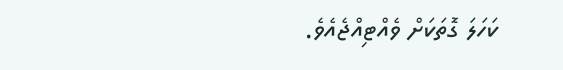ކަހަލަ ގޮތަކަށް ވެއްޓިއްޖެއެވެ.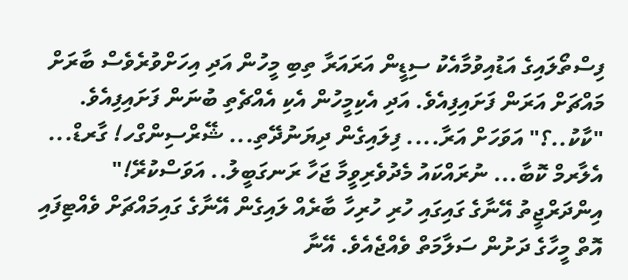ފިސްތޯލައިގެ އަޑުއިވުމާއެކު ސިޑީން އަރައަރާ ތިބި މީހުން އަދި އިހަށްވުރެވެސް ބާރަށް މައްޗަށް އަރަން ފަށައިފިއެވެ. އަދި އެކިމީހުން އެކި އެއްޗެތި ބުނަން ފަށައިފިއެވެ. "ކާކު..؟" އަވަހަށް އަރާ.... ފިލައިގެން ދިޔަނުދޭތި... ޝޭރްސިންގްހ! ގާރޑް... އެލާރމް ކޮބާ... ނުރައްކައު މެދުވެރިވީމާ ޖަހާ ރަނގަބީލު.. އަވަސްކުރޭ!"
އިންދަރްޖީތު އޭނާގެ ގައިގައި ހުރި ހުރިހާ ބާރެއް ލައިގެން އޭނާގެ ގައިމައްޗަށް ވެއްޓިފައި އޮތް މީހާގެ ދަށުން ސަލާމަތް ވެއްޖެއެވެ. އޭނާ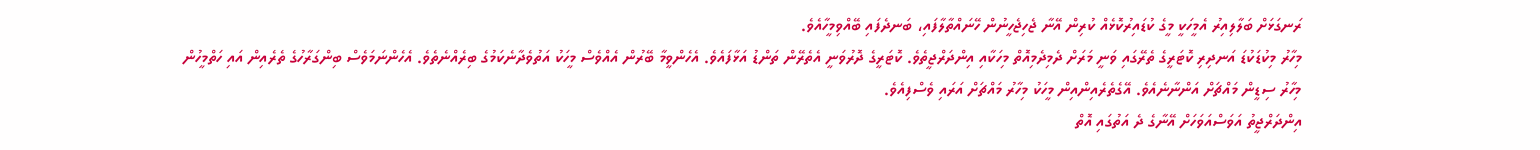ރަނގަޅަށް ބަލާލިއިރު އެމީހަކީ މީގެ ކުޑައިރުކޮޅެއް ކުރިން އޭނާ ޖެހިޖެހީނުން ހޭނައްތާލާފައި، ބަނދެފައި ބޭއްވިމީހާއެވެ.
މިހާރު މިކުޑަކުޑަ އަނދިރި ކޮޓަރީގެ ތެރޭގައި ވަނީ މަރަށް ދެމިދެމިއޮތް މިހަކާއި އިންދަރްޖީތެވެ. ކޮޓަރީގެ ދޮރުވަނީ އެތެރޭން ތަންޑު އަޅާފައެވެ. އެހެންވީމާ ބޭރުން އެއްވެސް މީހަކު އަތުވެދާނެކަމުގެ ބިރެއްނެތެވެ. އެހެންނަމަވެސް ބިންގަރާހުގެ ތެރެއިން އައި ހަތްމީހުން މިހާރު ސިޑީން މައްޗަށް އަންނާނެއެވެ. އޭގެތެރެއިންއިން މީހަކު މިހާރު މައްޗަށް އަރައި ވެސްފިއެވެ.
އިންދަރްޖީތު އަވަސްއަވަހަށް އޭނާގެ ދެ އަތުގައި އޮތް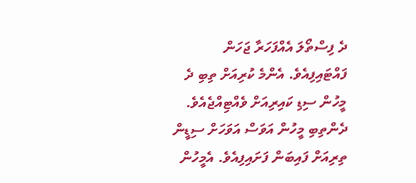ދެ ފިސްތޯލަ އެއްފަހަރާ ޖަހަން ފައްޓައިފިއެވެ. އެންމެ ކުރިއަށް ތިބި ދެ މީހުން ސިޑި ކައިރިއަށް ވެއްޓިއްޖެއެވެ. ދެންތިބި މީހުން އަވަސް އަވަހަށް ސިޑީން ތިރިއަށް ފައިބަން ފަށައިފިއެވެ. އެމީހުން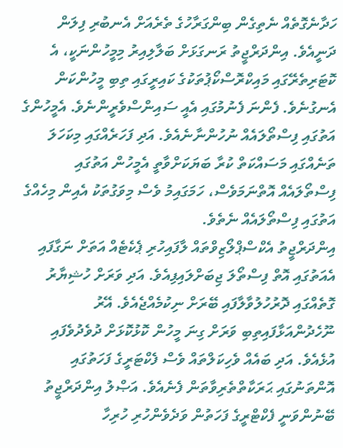ހަދާނެގޮތެއް ނެތިގެން ބިންގަރާހުގެ ތެރެއަށް އެނބުރި ފިލަން ދަނީއެވެ. އިންދަރްޖީތު ރަނގަޅަށް ބަލާލިއިރު މިމީހުންނަކީ، އެ ކޮޓަރިތެރޭގައި މައިކްރޮސްކޯޕުތަކުގެ ކައިރީގައި ތިބި މީހުންކަން އެނގުނެވެ. ފެންނަ ފެނުމުގައި އެއީ ސައިންސްވެރީންނެވެ. އެމީހުންގެ އަތުގައި ފިސްތޯލައެއް ނުހުންނާނެއެވެ. އަދި ފަހަރެއްގައި މިކަހަލަ ތަނެއްގައި މަސައްކަތް ކުރާ ބަޔަކަށްވާތީ އެމީހުން އަތުގައި ފިސްތޯލައެއް އޮތްނަމަވެސް، ހަމަގައިމު ވެސް މިވަގުތަކު އެއިން މިހެއްގެ އަތުގައި ފިސްތޯލައެއް ނެތެވެ.
އިންދަރްޖީތު އެކްސްޕްލޯޒިވްތައް ލާފައިހުރި ޕެކެޓެއް އަތަށް ނަގާފައި އެއަތުގައި އޮތް ފިސްތޯލަ ޖިބަށްލައިފިއެވެ. އަދި ވަރަށް ހުޝިޔާރު ގޮތެއްގައި ދޮރުހުލުވާލާފައި ބޭރަށް ނިކުމެއްޖެއެވެ. އޭރު ނޫހެދުންއަޅާފައިތިބި ވަރަށް ގިނަ މީހުން ކޮޅުކޮޅަށް ދުވެދުވެފައި އުޅެއެވެ. އަދި ބައެއް ވެހިކަލްތައް ވެސް ފެކްޓަރީގެ ފަހަތުގައި އޮންތަނުގައި ޙަރަކާތްތެރިވާތަން ފެނެއެވެ. އަޞްލު އިންދަރްޖީތު ބޭނުންވަނީ ފެކްޓްރީގެ ފަހަތުން ވަދެވެންހުރި ހުރިހާ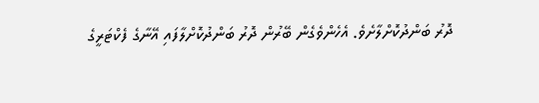ދޮރު ބަންދުކޮށްލާށެވެ. އެހެންވެގެން ބޭރުން ދޮރު ބަންދުކޮށްލާފައި އޭނާގެ ފެކްޓަރީގެ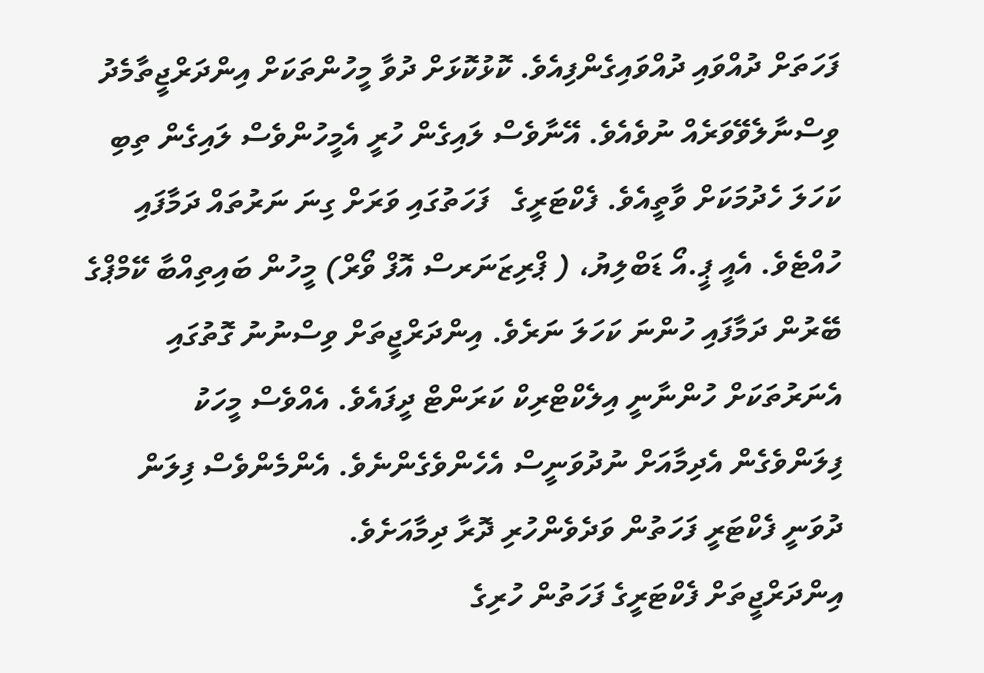ފަހަތަށް ދުއްވައި ދުއްވައިގެންފިއެވެ. ކޮޅުކޮޅަށް ދުވާ މީހުންތަކަށް އިންދަރްޖީތާމެދު ވިސްނާލެވޭވަރެއް ނުވެއެވެ. އޭނާވެސް ލައިގެން ހުރީ އެމީހުންވެސް ލައިގެން ތިބި ކަހަލަ ހެދުމަކަށް ވާތީއެވެ. ފެކްޓަރީގެ   ފަހަތުގައި ވަރަށް ގިނަ ނަރުތައް ދަމާފައި ހުއްޓެވެ. އެއީ ޕީ.އޯ ޑަބްލިޔު، ( ޕްރިޒަނަރސް އޮފް ވޯރް) މީހުން ބައިތިއްބާ ކޭމްޕްގެ ބޭރުން ދަމާފައި ހުންނަ ކަހަލަ ނަރެވެ. އިންދަރްޖީތަށް ވިސްނުނު ގޮތުގައި އެނަރުތަކަށް ހުންނާނީ އިލެކްޓްރިކް ކަރަންޓް ދީފައެވެ. އެއްވެސް މީހަކު ފިލަންވެގެން އެދިމާއަށް ނުދުވަނީސް އެހެންވެގެންނެވެ. އެންމެންވެސް ފިލަން ދުވަނީ ފެކްޓަރީ ފަހަތުން ވަދެވެންހުރި ދޮރާ ދިމާއަށެވެ.
އިންދަރްޖީތަށް ފެކްޓަރީގެ ފަހަތުން ހުރިގެ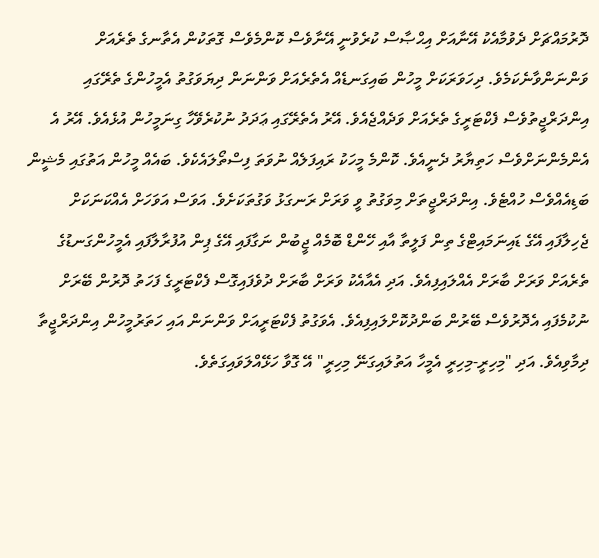ދޮރުމައްޗަށް ދެވުމާއެކު އޭނާއަށް އިޙްޞާސް ކުރެވުނީ އޭނާވެސް ކޮންމެވެސް ގޮތަކުން އެތާނގެ ތެރެއަށް ވަންނަންވާނެކަމެވެ. ދިހަވަރަކަށް މީހުން ބައިގަނޑެއް އެތެރެއަށް ވަންނަން ދިޔަވަގުތު އެމީހުންގެ ތެރޭގައި އިންދަރްޖީތުވެސް ފެކްޓަރީގެ ތެރެއަށް ވަދެއްޖެއެވެ. އޭރު އެތެރޭގައި ޢަދަދު ނުކުރެވޭހާ ގިނަމީހުން އުޅެއެވެ. އޭރު އެ އެންމެންނަށްވެސް ހަތިޔާރު ދެނީއެވެ. ކޮންމެ މީހަކު ރައިފަލެއް ނުވަތަ ފިސްތޯލައެކެވެ. ބައެއް މީހުން އަތުގައި މެޝީން ބަޑިއެއްވެސް ހުއްޓެވެ. އިންދަރްޖީތަށް މިވަގުތު ވީ ވަރަށް ރަނގަޅު ވަގުތަކަށެވެ. އަވަސް އަވަހަށް އެއްކަނަކަށް ޖެހިލާފައި އޭގެ ޑައިނަމައިޓްގެ ތިން ފަލީތާ އާއި ހޭންޑް ބޮމެއް ޖީބުން ނަގާފައި އޭގެ ޕިން އުފުރާލާފައި އެމީހުންގަނޑުގެ ތެރެއަށް ވަރަށް ބާރަށް އެއްލައިފިއެވެ. އަދި އެއާއެކު ވަރަށް ބާރަށް ދުވެފައިގޮސް ފެކްޓަރީގެ ފަހަތު ދޮރުން ބޭރަށް ނުކުމެފައި އެދޮރުވެސް ބޭރުން ބަންދުކޮށްލައިފިއެވެ. އެވަގުތު ފެކްޓަރީއަށް ވަންނަން އައި ހަތަރުމީހުން އިންދަރްޖީތާ ދިމާވިއެވެ. އަދި "މިހިރީ-މިހިރީ އެމީހާ އަތުލައިގަނޭ މިހިރީ" އޭ ގޮވާ ހަޅޭއްލަވައިގަތެވެ.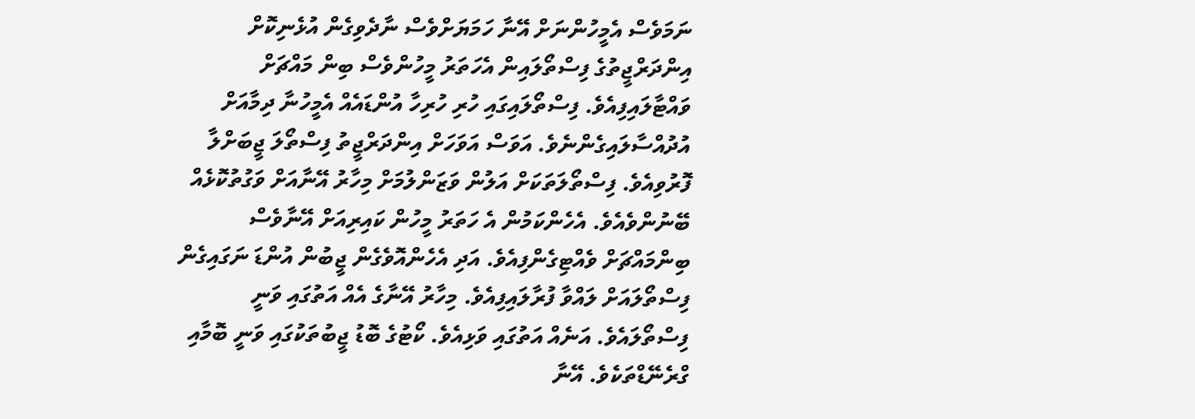ނަމަވެސް އެމީހުންނަށް އޭނާ ހަމަޔަށްވެސް ނާދެވިގެން އުޅެނިކޮށް އިންދަރްޖީތުގެ ފިސްތޯލައިން އެހަތަރު މީހުންވެސް ބިން މައްޗަށް ވައްޓާލައިފިއެވެ. ފިސްތޯލައިގައި ހުރި ހުރިހާ އުންޑައެއް އެމީހުނާ ދިމާއަށް އުދުއްސާލައިގެންނެވެ. އަވަސް އަވަހަށް އިންދަރްޖީތު ފިސްތޯލަ ޖީބަށްލާ ފޮރުވިއެވެ. ފިސްތޯލަތަކަށް އަލުން ވަޒަންލުމަށް މިހާރު އޭނާއަށް ވަގުތުކޮޅެއް ބޭނުންވެއެވެ. އެހެންކަމުން އެ ހަތަރު މީހުން ކައިރިއަށް އޭނާވެސް ބިންމައްޗަށް ވެއްޓިގެންފިއެވެ. އަދި އެހެންއޮވެގެން ޖީބުން އުންޑަ ނަގައިގެން ފިސްތޯލައަށް ލައްވާ ފުރާލައިފިއެވެ. މިހާރު އޭނާގެ އެއް އަތުގައި ވަނީ ފިސްތޯލައެވެ. އަނެއް އަތުގައި ވަޅިއެވެ. ކޯޓުގެ ބޮޑު ޖީބުތަކުގައި ވަނީ ބޮމާއި ގްރެނޭޑްތަކެވެ. އޭނާ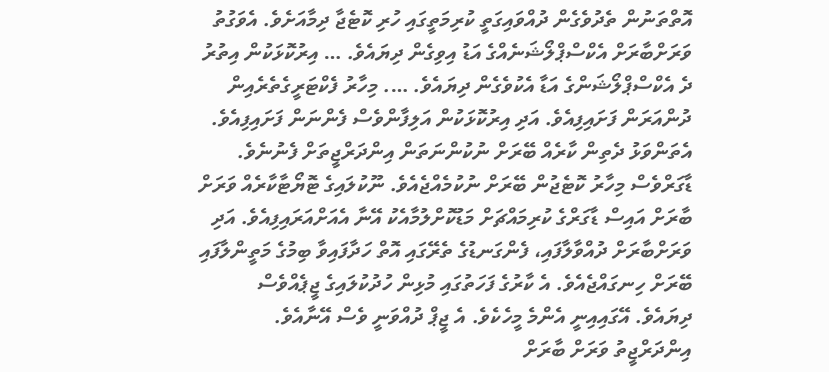އޮތްތަނުން ތެދުވެގެން ދުއްވައިގަތީ ކުރިމަތީގައި ހުރި ކޮޓެޖާ ދިމާއަށެވެ. އެވަގުތު ވަރަށްބާރަށް އެކްސްޕްލޯޝަނެއްގެ އަޑު އިވިގެން ދިޔައެވެ. … އިރުކޮޅަކުން އިތުރު ދެ އެކްސްޕްލޯޝަންގެ އަޑާ އެކުވެގެން ދިޔައެވެ. …. މިހާރު ފެކްޓަރީގެތެރެއިން ދުންއަރަން ފަށައިފިއެވެ. އަދި އިރުކޮޅަކުން އަލިފާންވެސް ފެންނަން ފަށައިފިއެވެ.
އެތަންވަޅު ދެތިން ކާރެއް ބޭރަށް ނުކުންނަތަން އިންދަރްޖީތަށް ފެނުނެވެ. ޑާގަރްވެސް މިހާރު ކޮޓެޖުން ބޭރަށް ނުކުމެއްޖެއެވެ. ނޫކުލައިގެ ޓޮޔޯޓާކާރެއް ވަރަށް ބާރަށް އައިސް ޑާގަރްގެ ކުރިމައްޗަށް މަޑުކޮށްލުމާއެކު އޭނާ އެއަށްއަރައިފިއެވެ. އަދި ވަރަށްބާރަށް ދުއްވާލާފައި، ފެންގަނޑުގެ ތެރޭގައި އޮތް ހަދާފައިވާ ބިމުގެ މަތީންލާފައި ބޭރަށް ހިނގައްޖެއެވެ. އެ ކާރުގެ ފަހަތުގައި މުޅިން ހުދުކުލައިގެ ޖީޕެއްވެސް ދިޔައެވެ. އޭގައިއިނީ އެންމެ މީހެކެވެ. އެ ޖީޕް ދުއްވަނީ ވެސް އޭނާއެވެ. އިންދަރްޖީތު ވަރަށް ބާރަށް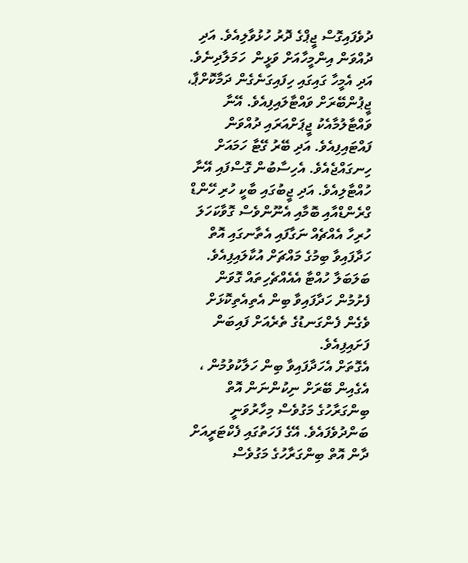ދުވެފައިގޮސް ޖީޕްގެ ދޮރު ހުޅުވާލިއެވެ. އަދި ދުއްވަން އިންމީހާއަށް ވަޅީން  ހަމަލާދިނެވެ. އަދި އެމީހާ ގައިގައި ހިފައިގަނެގެން ދަމާކޮށްޕާ، ޖީޕުންބޭރަށް ވައްޓާލައިފިއެވެ. އޭނާ ވައްޓާލުމާއެކު ޖީޕަށްއަރައި ދުއްވަން ފައްޓައިފިއެވެ. އަދި ބޭރު ގޭޓާ ހަމައަށް ހިނގައްޖެއެވެ. އެހިސާބުން ގޮސްފައި އޭނާ ހުއްޓާލިއެވެ. އަދި ޖީބުގައި ބާކީ ހުރި ހޭންޑް ގްރެންޑްއާއި ބޮމާއި އެނޫންވެސް ގޮވާކަހަލަ ހުރިހާ އެއްޗެއް ނަގާފައި އެތާނގައި އޮތް ހަދާފައިވާ ބިމުގެ މައްޗަށް އުކާލައިފިއެވެ. ބަލަބަލާ ހުއްޓާ އެއެއްޗެހިތައް ގޮވަން ފެށުމުން ހަދާފައިވާ ބިން އެތިއެތިކޮޅަށް ވެގެން ފެންގަނޑުގެ ތެރެއަށް ފައިބަން ފަށައިފިއެވެ.
އެގޮތަށް އެހަދާފައިވާ ބިން ހަލާކުވުމުން ، އެގެއިން ބޭރަށް ނިކުންނަން އޮތް ބިންގަރާހުގެ މަގުވެސް މިހާރުވަނީ ބަންދުވެފައެވެ. އޭގެ ފަހަތުގައި ފެކްޓަރީއަށް ދާން އޮތް ބިންގަރާހުގެ މަގުވެސް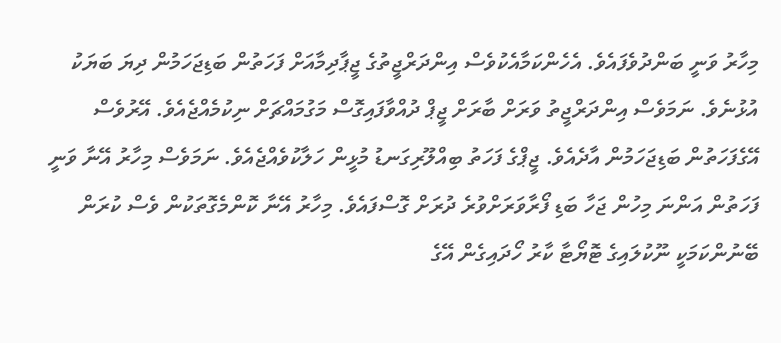މިހާރު ވަނީ ބަންދުވެފައެވެ. އެހެންކަމާއެކުވެސް އިންދަރްޖީތުގެ ޖީޕާދިމާއަށް ފަހަތުން ބަޑިޖަހަމުން ދިޔަ ބަޔަކު އުޅުނެވެ. ނަމަވެސް އިންދަރްޖީތު ވަރަށް ބާރަށް ޖީޕް ދުއްވާފައިގޮސް މަގުމައްޗަށް ނިކުމެއްޖެއެވެ. އޭރުވެސް އޭގެފަހަތުން ބަޑިޖަހަމުން އާދެއެވެ. ޖީޕްގެ ފަހަތު ބިއްލޫރިގަނޑު މުޅީން ހަލާކުވެއްޖެއެވެ. ނަމަވެސް މިހާރު އޭނާ ވަނީ ފަހަތުން އަންނަ މިހުން ޖަހާ ބަޑި ފޯރާވަރަށްވުރެ ދުރަށް ގޮސްފައެވެ. މިހާރު އޭނާ ކޮންމެގޮތަކުން ވެސް ކުރަން ބޭނުންކަމަކީ ނޫކުލައިގެ ޓޮޔޯޓާ ކާރު ހޯދައިގެން އޭގެ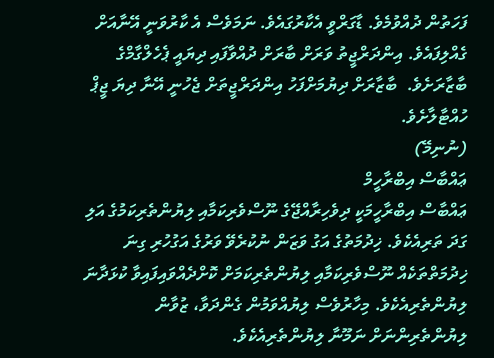ފަހަތުން ދުއްވުމެވެ. ޑާގަރްވީ އެކާރުގައެވެ. ނަމަވެސް އެ ކާރުވަނީ އޭނާއަށް ގެއްލިފައެވެ. އިންދަރްޖީތު ވަރަށް ބާރަށް ދުއްވާފައި ދިޔައީ ޕެހެލްގާމްގެ ބާޒާރަށެވެ.  ބާޒާރަށް ދިޔުމަށްފަހު އިންދަރްޖީތަށް ޖެހުނީ އޭނާ ދިޔަ ޖީޕް ހުއްޓާލާށެވެ.
(ނުނިމޭ)
ޢައްބާސް އިބްރާހީމް
ޢައްބާސް އިބްރާހީމަކީ ދިވެހިރާއްޖޭގެ ނޫސްވެރިކަމާއި ލިޔުންތެރިކަމުގެ އަލި ގަދަ ތަރިއެކެވެ. ޚިދުމަތުގެ އަގު ވަޒަން ނުކުރެވޭ ވަރުގެ އަގުހުރި ގިނަ ޚިދުމަތްތަކެއް ނޫސްވެރިކަމާއި ލިޔުންތެރިކަމަށް ކޮށްދެއްވައިފައިވާ ކުޅަދާނަ ލިޔުންތެރިއެކެވެ. މިހާރުވެސް ލިޔުއްވަމުން ގެންދަވާ، ޒުވާން ލިޔުންތެރިންނަށް ނަމޫނާ ލިޔުންތެރިއެކެވެ.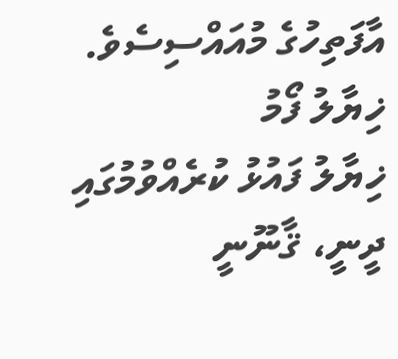އާފަތިހުގެ މުއައްސިސެވެ.
ޚިޔާލު ފޯމު
ޚިޔާލު ފައުޅު ކުރެއްވުމުގައި ދީނީ، ޤާނޫނީ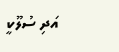އަދި ސުލޫކީ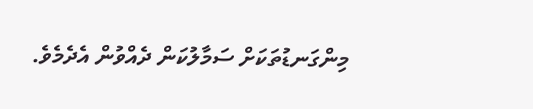މިންގަނޑުތަކަށް ސަމާލުކަން ދެއްވުން އެދެމެވެ.